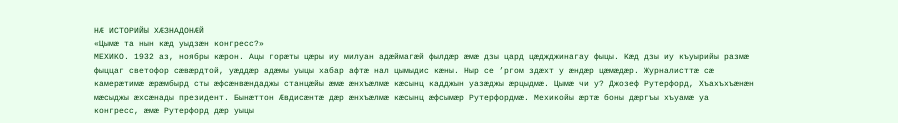НӔ ИСТОРИЙЫ ХӔЗНАДОНӔЙ
«Цымӕ та нын кӕд уыдзӕн конгресс?»
МЕХИКО. 1932 аз, ноябры кӕрон. Ацы горӕты цӕры иу милуан адӕймагӕй фылдӕр ӕмӕ дзы цард цӕджджинагау фыцы. Кӕд дзы иу къуырийы размӕ фыццаг светофор сӕвӕрдтой, уӕддӕр адӕмы уыцы хабар афтӕ нал цымыдис кӕны. Ныр се ’ргом здӕхт у ӕндӕр цӕмӕдӕр. Журналисттӕ сӕ камерӕтимӕ ӕрӕмбырд сты ӕфсӕнвӕндаджы станцӕйы ӕмӕ ӕнхъӕлмӕ кӕсынц кадджын уазӕджы ӕрцыдмӕ. Цымӕ чи у? Джозеф Рутерфорд, Хъахъхъӕнӕн мӕсыджы ӕхсӕнады президент. Бынӕттон Ӕвдисӕнтӕ дӕр ӕнхъӕлмӕ кӕсынц ӕфсымӕр Рутерфордмӕ. Мехикойы ӕртӕ боны дӕргъы хъуамӕ уа конгресс, ӕмӕ Рутерфорд дӕр уыцы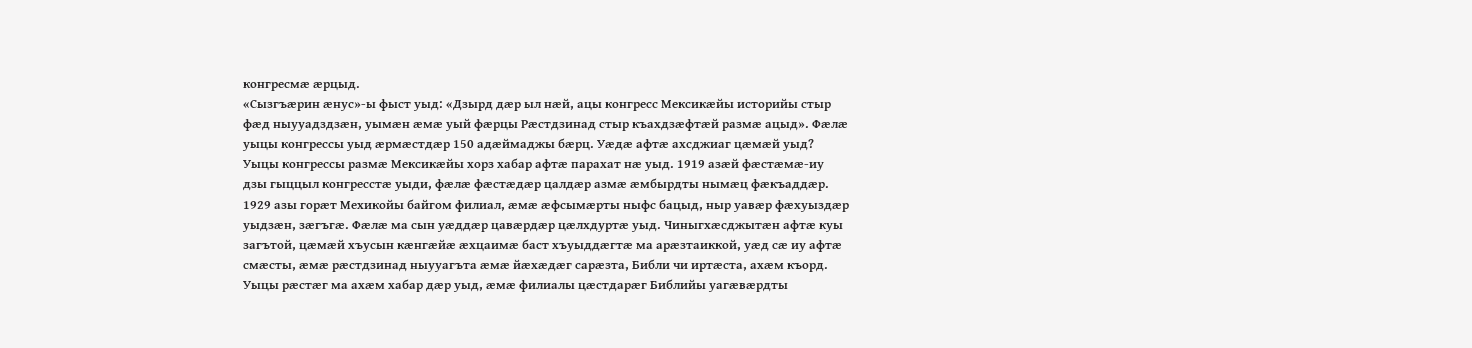конгресмӕ ӕрцыд.
«Сызгъӕрин ӕнус»-ы фыст уыд: «Дзырд дӕр ыл нӕй, ацы конгресс Мексикӕйы историйы стыр фӕд ныууадздзӕн, уымӕн ӕмӕ уый фӕрцы Рӕстдзинад стыр къахдзӕфтӕй размӕ ацыд». Фӕлӕ уыцы конгрессы уыд ӕрмӕстдӕр 150 адӕймаджы бӕрц. Уӕдӕ афтӕ ахсджиаг цӕмӕй уыд?
Уыцы конгрессы размӕ Мексикӕйы хорз хабар афтӕ парахат нӕ уыд. 1919 азӕй фӕстӕмӕ-иу дзы гыццыл конгресстӕ уыди, фӕлӕ фӕстӕдӕр цалдӕр азмӕ ӕмбырдты нымӕц фӕкъаддӕр. 1929 азы горӕт Мехикойы байгом филиал, ӕмӕ ӕфсымӕрты ныфс бацыд, ныр уавӕр фӕхуыздӕр уыдзӕн, зӕгъгӕ. Фӕлӕ ма сын уӕддӕр цавӕрдӕр цӕлхдуртӕ уыд. Чиныгхӕсджытӕн афтӕ куы загътой, цӕмӕй хъусын кӕнгӕйӕ ӕхцаимӕ баст хъуыддӕгтӕ ма арӕзтаиккой, уӕд сӕ иу афтӕ смӕсты, ӕмӕ рӕстдзинад ныууагъта ӕмӕ йӕхӕдӕг сарӕзта, Библи чи иртӕста, ахӕм къорд. Уыцы рӕстӕг ма ахӕм хабар дӕр уыд, ӕмӕ филиалы цӕстдарӕг Библийы уагӕвӕрдты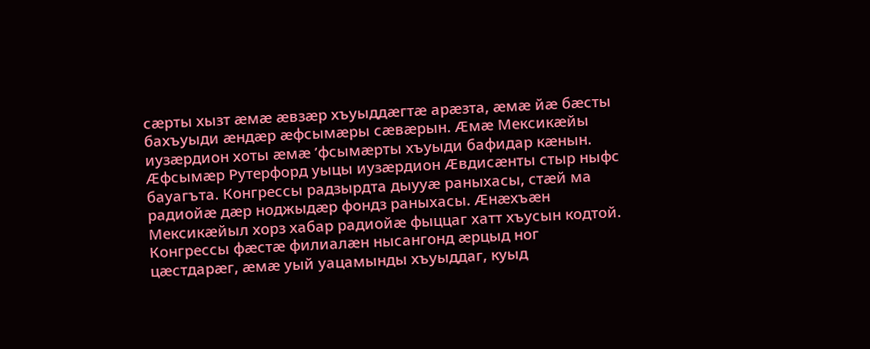сӕрты хызт ӕмӕ ӕвзӕр хъуыддӕгтӕ арӕзта, ӕмӕ йӕ бӕсты бахъуыди ӕндӕр ӕфсымӕры сӕвӕрын. Ӕмӕ Мексикӕйы иузӕрдион хоты ӕмӕ ’фсымӕрты хъуыди бафидар кӕнын.
Ӕфсымӕр Рутерфорд уыцы иузӕрдион Ӕвдисӕнты стыр ныфс бауагъта. Конгрессы радзырдта дыууӕ раныхасы, стӕй ма радиойӕ дӕр ноджыдӕр фондз раныхасы. Ӕнӕхъӕн Мексикӕйыл хорз хабар радиойӕ фыццаг хатт хъусын кодтой. Конгрессы фӕстӕ филиалӕн нысангонд ӕрцыд ног цӕстдарӕг, ӕмӕ уый уацамынды хъуыддаг, куыд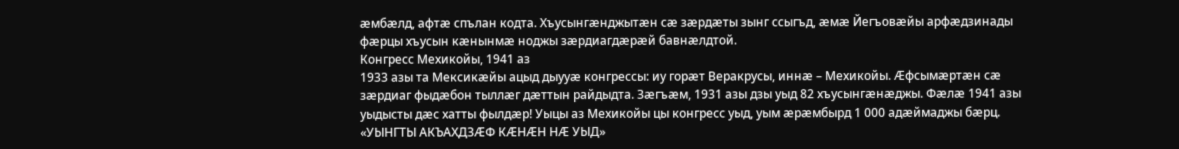ӕмбӕлд, афтӕ спълан кодта. Хъусынгӕнджытӕн сӕ зӕрдӕты зынг ссыгъд, ӕмӕ Йегъовӕйы арфӕдзинады фӕрцы хъусын кӕнынмӕ ноджы зӕрдиагдӕрӕй бавнӕлдтой.
Конгресс Мехикойы, 1941 аз
1933 азы та Мексикӕйы ацыд дыууӕ конгрессы: иу горӕт Веракрусы, иннӕ – Мехикойы. Ӕфсымӕртӕн сӕ зӕрдиаг фыдӕбон тыллӕг дӕттын райдыдта. Зӕгъӕм, 1931 азы дзы уыд 82 хъусынгӕнӕджы. Фӕлӕ 1941 азы уыдысты дӕс хатты фылдӕр! Уыцы аз Мехикойы цы конгресс уыд, уым ӕрӕмбырд 1 000 адӕймаджы бӕрц.
«УЫНГТЫ АКЪАХДЗӔФ КӔНӔН НӔ УЫД»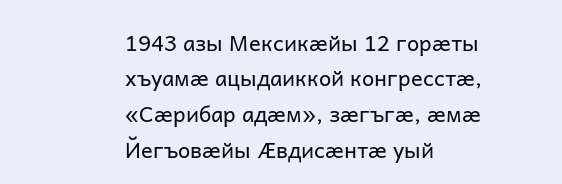1943 азы Мексикӕйы 12 горӕты хъуамӕ ацыдаиккой конгресстӕ, «Сӕрибар адӕм», зӕгъгӕ, ӕмӕ Йегъовӕйы Ӕвдисӕнтӕ уый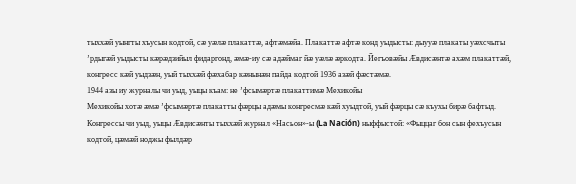тыххӕй уынгты хъусын кодтой, сӕ уӕлӕ плакаттӕ, афтӕмӕйa. Плакаттӕ афтӕ конд уыдысты: дыууӕ плакаты уӕхсчыты ’рдыгӕй уыдысты кӕрӕдзийыл фидаргонд, ӕмӕ-иу сӕ адӕймаг йӕ уӕлӕ ӕркодта. Йегъовӕйы Ӕвдисӕнтӕ ахӕм плакаттӕй, конгресс кӕй уыдзӕн, уый тыххӕй фӕхабар кӕнынӕн пайда кодтой 1936 азӕй фӕстӕмӕ.
1944 азы иу журналы чи уыд, уыцы къам: не ’фсымӕртӕ плакаттимӕ Мехикойы
Мехикойы хотӕ ӕмӕ ’фсымӕртӕ плакатты фӕрцы адӕмы конгресмӕ кӕй хуыдтой, уый фӕрцы сӕ къухы бирӕ бафтыд. Конгрессы чи уыд, уыцы Ӕвдисӕнты тыххӕй журнал «Насьон»-ы (La Nación) ныффыстой: «Фыццаг бон сын фехъусын кодтой, цӕмӕй ноджы фылдӕр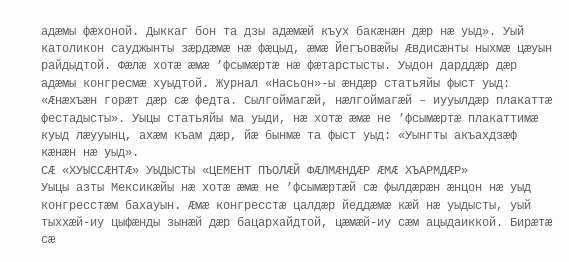адӕмы фӕхоной. Дыккаг бон та дзы адӕмӕй къух бакӕнӕн дӕр нӕ уыд». Уый католикон сауджынты зӕрдӕмӕ нӕ фӕцыд, ӕмӕ Йегъовӕйы Ӕвдисӕнты ныхмӕ цӕуын райдыдтой. Фӕлӕ хотӕ ӕмӕ ’фсымӕртӕ нӕ фӕтарстысты. Уыдон дарддӕр дӕр адӕмы конгресмӕ хуыдтой. Журнал «Насьон»-ы ӕндӕр статьяйы фыст уыд: «Ӕнӕхъӕн горӕт дӕр сӕ федта. Сылгоймагӕй, нӕлгоймагӕй – иууылдӕр плакаттӕ фестадысты». Уыцы статьяйы ма уыди, нӕ хотӕ ӕмӕ не ’фсымӕртӕ плакаттимӕ куыд лӕууынц, ахӕм къам дӕр, йӕ бынмӕ та фыст уыд: «Уынгты акъахдзӕф кӕнӕн нӕ уыд».
СӔ «ХУЫССӔНТӔ» УЫДЫСТЫ «ЦЕМЕНТ ПЪОЛӔЙ ФӔЛМӔНДӔР ӔМӔ ХЪАРМДӔР»
Уыцы азты Мексикӕйы нӕ хотӕ ӕмӕ не ’фсымӕртӕй сӕ фылдӕрӕн ӕнцон нӕ уыд конгресстӕм бахауын. Ӕмӕ конгресстӕ цалдӕр йеддӕмӕ кӕй нӕ уыдысты, уый тыххӕй-иу цыфӕнды зынӕй дӕр бацархайдтой, цӕмӕй-иу сӕм ацыдаиккой. Бирӕтӕ сӕ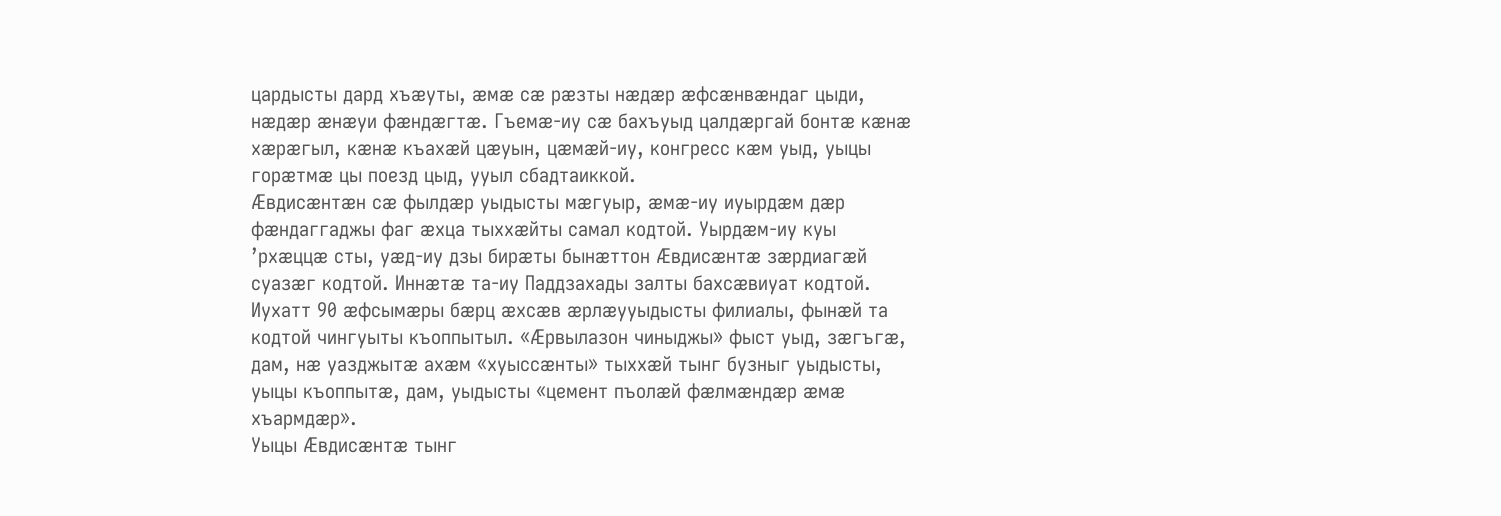цардысты дард хъӕуты, ӕмӕ сӕ рӕзты нӕдӕр ӕфсӕнвӕндаг цыди, нӕдӕр ӕнӕуи фӕндӕгтӕ. Гъемӕ-иу сӕ бахъуыд цалдӕргай бонтӕ кӕнӕ хӕрӕгыл, кӕнӕ къахӕй цӕуын, цӕмӕй-иу, конгресс кӕм уыд, уыцы горӕтмӕ цы поезд цыд, ууыл сбадтаиккой.
Ӕвдисӕнтӕн сӕ фылдӕр уыдысты мӕгуыр, ӕмӕ-иу иуырдӕм дӕр фӕндаггаджы фаг ӕхца тыххӕйты самал кодтой. Уырдӕм-иу куы ’рхӕццӕ сты, уӕд-иу дзы бирӕты бынӕттон Ӕвдисӕнтӕ зӕрдиагӕй суазӕг кодтой. Иннӕтӕ та-иу Паддзахады залты бахсӕвиуат кодтой. Иухатт 90 ӕфсымӕры бӕрц ӕхсӕв ӕрлӕууыдысты филиалы, фынӕй та кодтой чингуыты къоппытыл. «Ӕрвылазон чиныджы» фыст уыд, зӕгъгӕ, дам, нӕ уазджытӕ ахӕм «хуыссӕнты» тыххӕй тынг бузныг уыдысты, уыцы къоппытӕ, дам, уыдысты «цемент пъолӕй фӕлмӕндӕр ӕмӕ хъармдӕр».
Уыцы Ӕвдисӕнтӕ тынг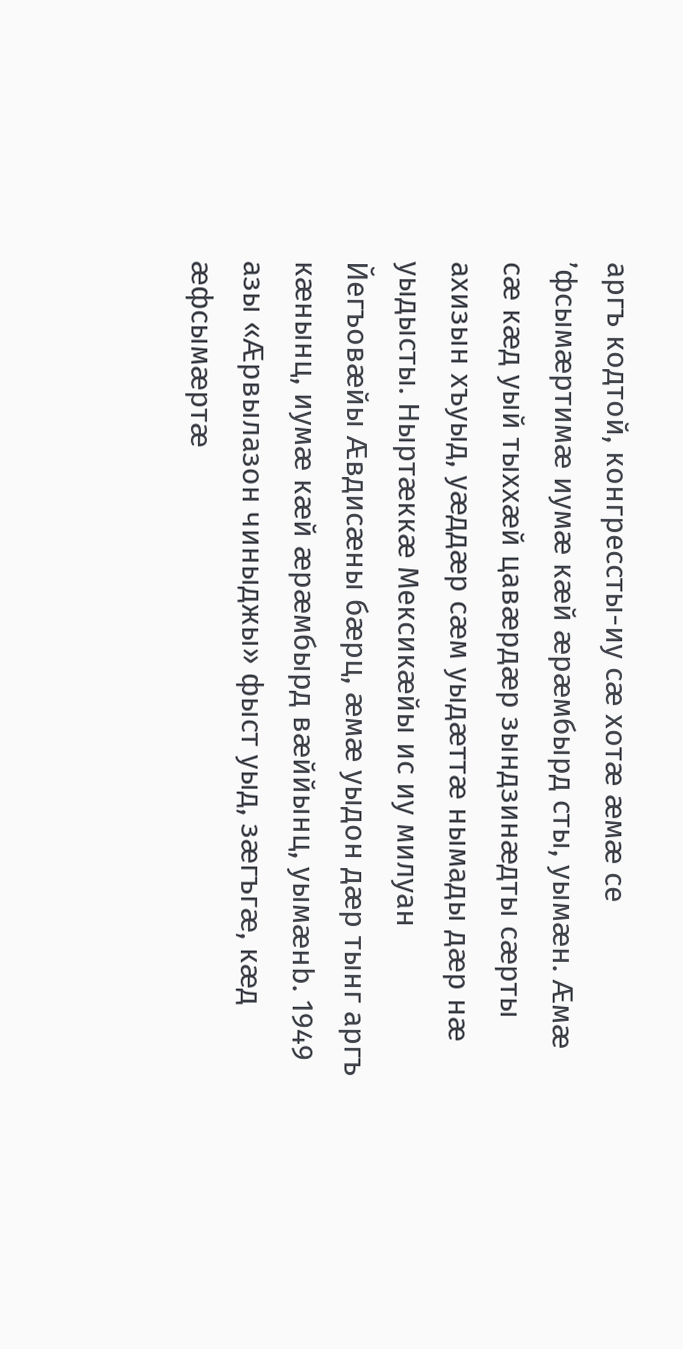аргъ кодтой, конгрессты-иу сӕ хотӕ ӕмӕ се ’фсымӕртимӕ иумӕ кӕй ӕрӕмбырд сты, уымӕн. Ӕмӕ сӕ кӕд уый тыххӕй цавӕрдӕр зындзинӕдты сӕрты ахизын хъуыд, уӕддӕр сӕм уыдӕттӕ нымады дӕр нӕ уыдысты. Ныртӕккӕ Мексикӕйы ис иу милуан Йегъовӕйы Ӕвдисӕны бӕрц, ӕмӕ уыдон дӕр тынг аргъ кӕнынц, иумӕ кӕй ӕрӕмбырд вӕййынц, уымӕнb. 1949 азы «Ӕрвылазон чиныджы» фыст уыд, зӕгъгӕ, кӕд ӕфсымӕртӕ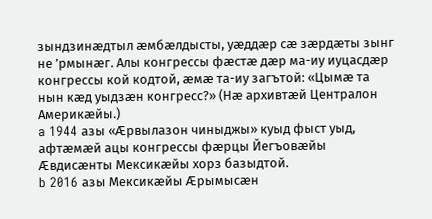зындзинӕдтыл ӕмбӕлдысты, уӕддӕр сӕ зӕрдӕты зынг не ’рмынӕг. Алы конгрессы фӕстӕ дӕр ма-иу иуцасдӕр конгрессы кой кодтой, ӕмӕ та-иу загътой: «Цымӕ та нын кӕд уыдзӕн конгресс?» (Нӕ архивтӕй Централон Америкӕйы.)
a 1944 азы «Ӕрвылазон чиныджы» куыд фыст уыд, афтӕмӕй ацы конгрессы фӕрцы Йегъовӕйы Ӕвдисӕнты Мексикӕйы хорз базыдтой.
b 2016 азы Мексикӕйы Ӕрымысӕн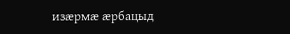изӕрмӕ ӕрбацыд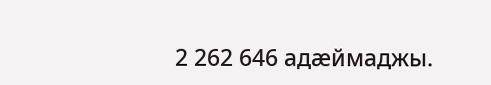2 262 646 адӕймаджы.